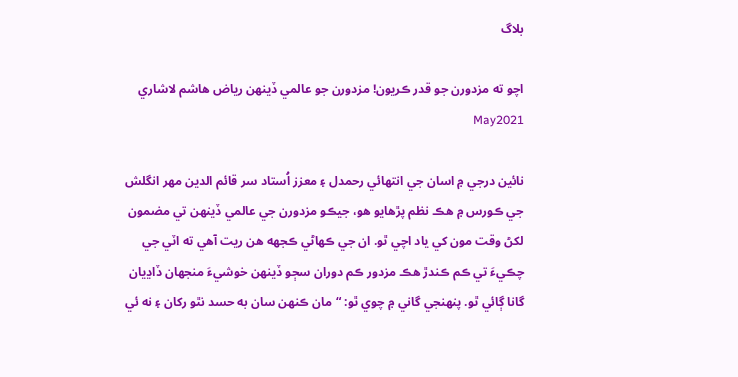بلاگ

اچو ته مزدورن جو قدر ڪريون! مزدورن جو عالمي ڏينهن رياض هاشم لاشاري May2021

نائين درجي ۾ اسان جي انتهائي رحمدل ۽ معزز اُستاد سر قائم الدين مهر انگلش جي ڪورس ۾ هڪ نظم پڙهايو هو، جيڪو مزدورن جي عالمي ڏينهن تي مضمون لکڻ وقت مون کي ياد اچي ٿو. ان جي ڪهاڻي ڪجهه هن ريت آهي ته اٽي جي چڪيءَ تي ڪم ڪندڙ هڪ مزدور ڪم دوران سڄو ڏينهن خوشيءَ منجهان ڏاڍيان گانا ڳائي ٿو. پنهنجي گاني ۾ چوي ٿو: “مان ڪنهن سان به حسد نٿو رکان ۽ نه ئي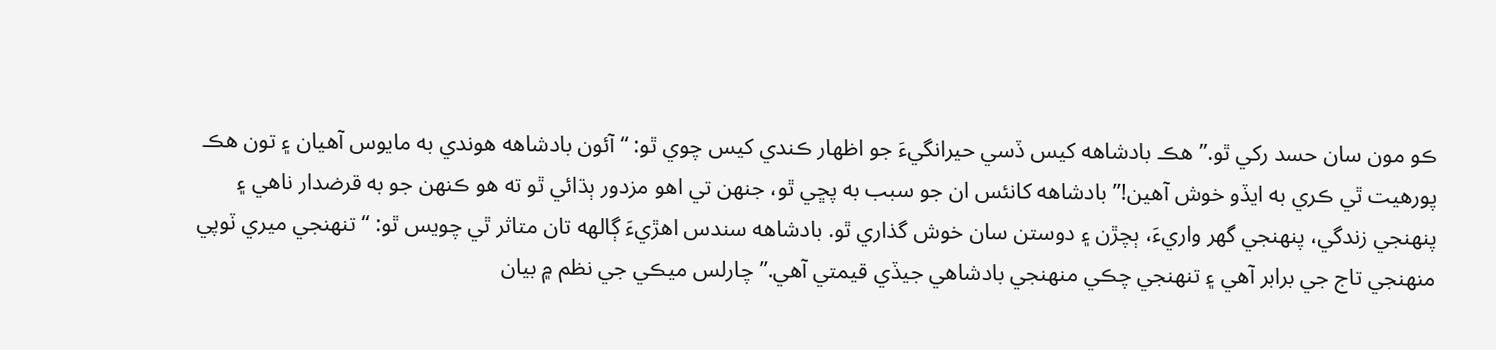ڪو مون سان حسد رکي ٿو.” هڪ بادشاهه کيس ڏسي حيرانگيءَ جو اظهار ڪندي کيس چوي ٿو: “آئون بادشاهه هوندي به مايوس آهيان ۽ تون هڪ پورهيت ٿي ڪري به ايڏو خوش آهين!” بادشاهه کانئس ان جو سبب به پڇي ٿو، جنهن تي اهو مزدور ٻڌائي ٿو ته هو ڪنهن جو به قرضدار ناهي ۽ پنهنجي زندگي، پنهنجي گهر واريءَ، ٻچڙن ۽ دوستن سان خوش گذاري ٿو. بادشاهه سندس اهڙيءَ ڳالهه تان متاثر ٿي چويس ٿو: “تنهنجي ميري ٽوپي منهنجي تاج جي برابر آهي ۽ تنهنجي چڪي منهنجي بادشاهي جيڏي قيمتي آهي.” چارلس ميڪي جي نظم ۾ بيان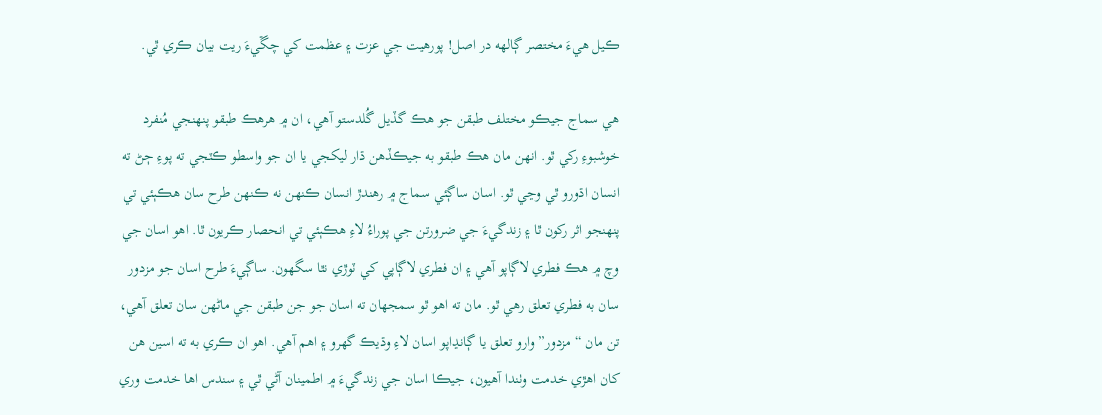ڪيل هيءَ مختصر ڳالهه در اصل! پورهيت جي عزت ۽ عظمت کي چڱيءَ ريت بيان ڪري ٿي.

هي سماج جيڪو مختلف طبقن جو هڪ گڏيل گُلدستو آهي، ان ۾ هرهڪ طبقو پنهنجي مُنفرد خوشبوءِ رکي ٿو. انهن مان هڪ طبقو به جيڪڏهن ڌار ليکجي يا ان جو واسطو ڪٽجي ته پوءِ ڄڻ ته انسان اڌورو ٿي وڃي ٿو. اسان ساڳئي سماج ۾ رهندڙ انسان ڪنهن نه ڪنهن طرح سان هڪٻئي تي پنهنجو اثر رکون ٿا ۽ زندگيءَ جي ضرورتن جي پوراءُ لاءِ هڪٻئي تي انحصار ڪريون ٿا. اهو اسان جي وچ ۾ هڪ فطري لاڳاپو آهي ۽ ان فطري لاڳاپي کي ٽوڙي نٿا سگهون. ساڳيءَ طرح اسان جو مزدور سان به فطري تعلق رهي ٿو. مان ته اهو ٿو سمجهان ته اسان جو جن طبقن جي ماڻهن سان تعلق آهي، تن مان “مزدور” وارو تعلق يا ڳانڍاپو اسان لاءِ وڌيڪ گهرو ۽ اهم آهي. اهو ان ڪري به ته اسين هن کان اهڙي خدمت وٺندا آهيون، جيڪا اسان جي زندگيءَ ۾ اطمينان آڻي ٿي ۽ سندس اها خدمت وري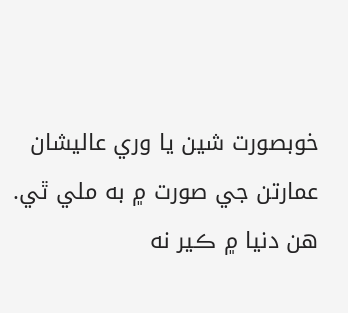خوبصورت شين يا وري عاليشان عمارتن جي صورت ۾ به ملي ٿي. هن دنيا ۾ ڪير نه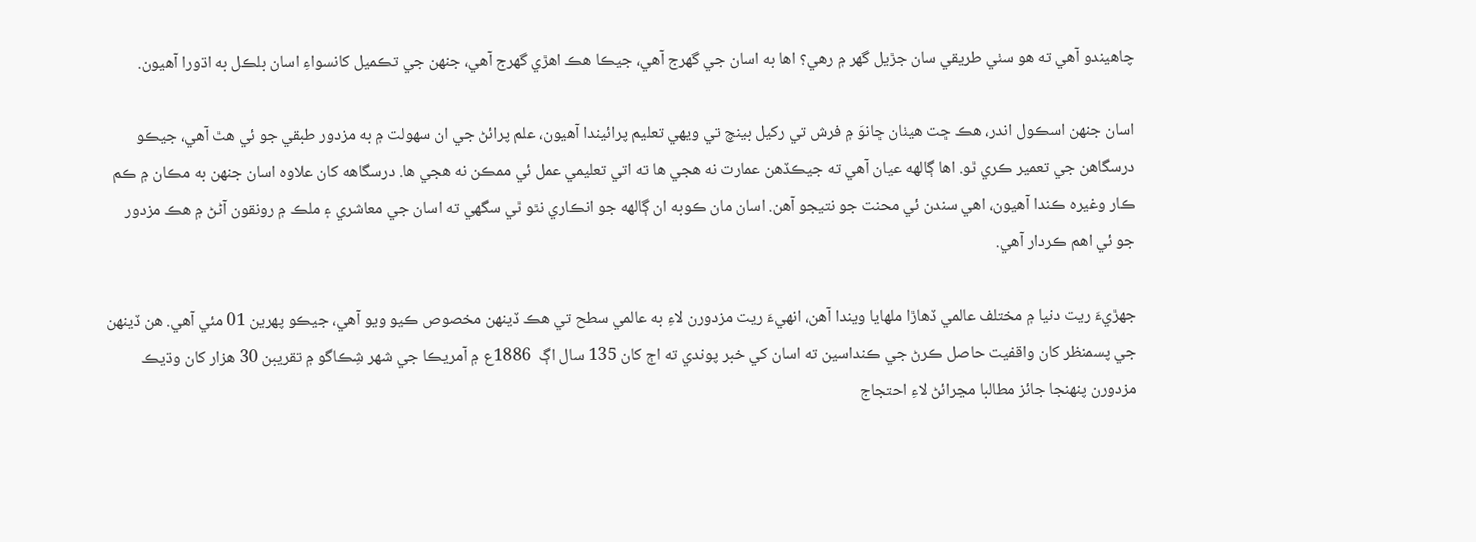چاهيندو آهي ته هو سٺي طريقي سان جڙيل گهر ۾ رهي؟ اها به اسان جي گهرج آهي، جيڪا هڪ اهڙي گهرج آهي، جنهن جي تڪميل کانسواءِ اسان بلڪل به اڌورا آهيون.

اسان جنهن اسڪول اندر، هڪ ڇت هيٺان ڇانوَ ۾ فرش تي رکيل بينچ تي ويهي تعليم پرائيندا آهيون، علم پرائڻ جي ان سهولت ۾ به مزدور طبقي جو ئي هٿ آهي، جيڪو درسگاهن جي تعمير ڪري ٿو. اها ڳالهه عيان آهي ته جيڪڏهن عمارت نه هجي ها ته اتي تعليمي عمل ئي ممڪن نه هجي ها. درسگاهه کان علاوه اسان جنهن به مڪان ۾ ڪم ڪار وغيره ڪندا آهيون، اهي سندن ئي محنت جو نتيجو آهن. اسان مان ڪوبه ان ڳالهه جو انڪاري نٿو ٿي سگهي ته اسان جي معاشري ۽ ملڪ ۾ رونقون آڻڻ ۾ هڪ مزدور جو ئي اهم ڪردار آهي.

جهڙيءَ ريت دنيا ۾ مختلف عالمي ڏهاڙا ملهايا ويندا آهن، انهيءَ ريت مزدورن لاءِ به عالمي سطح تي هڪ ڏينهن مخصوص ڪيو ويو آهي، جيڪو پهرين 01 مئي آهي. هن ڏينهن جي پسمنظر کان واقفيت حاصل ڪرڻ جي ڪنداسين ته اسان کي خبر پوندي ته اڄ کان 135 سال اڳ  1886ع ۾ آمريڪا جي شهر شِڪاگو ۾ تقريبن 30 هزار کان وڌيڪ مزدورن پنهنجا جائز مطالبا مڃرائڻ لاءِ احتجاج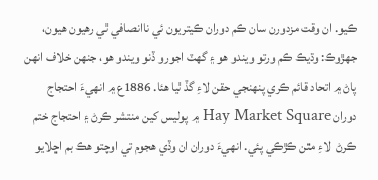ڪيو. ان وقت مزدورن سان ڪم دوران ڪيتريون ئي ناانصافي ٿي رهيون هيون، جهڙوڪ: وڌيڪ ڪم ورتو ويندو هو ۽ گهٽ اجورو ڏنو ويندو هو، جنهن خلاف انهن پاڻ ۾ اتحاد قائم ڪري پنهنجي حقن لاءِ گڏ ٿيا هئا. 1886ع ۾ انهيءَ احتجاج دوران Hay Market Square ۾ پوليس کين منتشر ڪرڻ ۽ احتجاج ختم ڪرڻ  لاءِ مٿن ڪڙڪي پئي. انهيءَ دوران ان وڏي هجوم تي اوچتو هڪ بم اڇلايو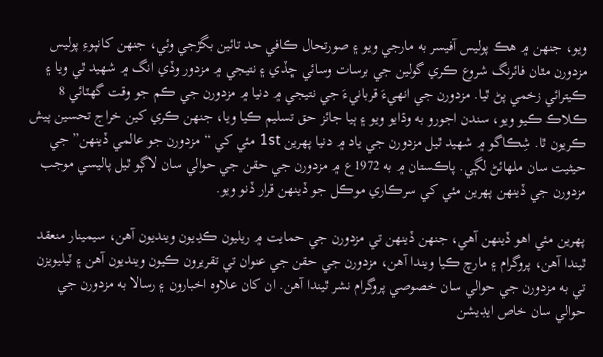ويو، جنهن ۾ هڪ پوليس آفيسر به مارجي ويو ۽ صورتحال ڪافي حد تائين بگڙجي وئي، جنهن کانپوءِ پوليس مزدورن مٿان فائرنگ شروع ڪري گولين جي برسات وسائي ڇڏي ۽ نتيجي ۾ مزدور وڏي انگ ۾ شهيد ٿي ويا ۽ ڪيترائي زخمي پڻ ٿيا. مزدورن جي انهيءَ قربانيءَ جي نتيجي ۾ دنيا ۾ مزدورن جي ڪم جو وقت گهٽائي 8 ڪلاڪ ڪيو ويو، سندن اجورو به وڌايو ويو ۽ ٻيا جائز حق تسليم ڪيا ويا، جنهن ڪري کين خراج تحسين پيش ڪريون ٿا. شِڪاگو ۾ شهيد ٿيل مزدورن جي ياد ۾ دنيا پهرين 1st مئي کي “مزدورن جو عالمي ڏينهن” جي حيثيت سان ملهائڻ لڳي. پاڪستان ۾ به 1972ع ۾ مزدورن جي حقن جي حوالي سان لاڳو ٿيل پاليسي موجب مزدورن جي ڏينهن پهرين مئي کي سرڪاري موڪل جو ڏينهن قرار ڏنو ويو.

پهرين مئي اهو ڏينهن آهي، جنهن ڏينهن تي مزدورن جي حمايت ۾ ريليون ڪڍيون وينديون آهن، سيمينار منعقد ٿيندا آهن، پروگرام ۽ مارچ ڪيا ويندا آهن، مزدورن جي حقن جي عنوان تي تقريرون ڪيون وينديون آهن ۽ ٽيليويزن تي به مزدورن جي حوالي سان خصوصي پروگرام نشر ٿيندا آهن. ان کان علاوه اخبارون ۽ رسالا به مزدورن جي حوالي سان خاص ايڊيشن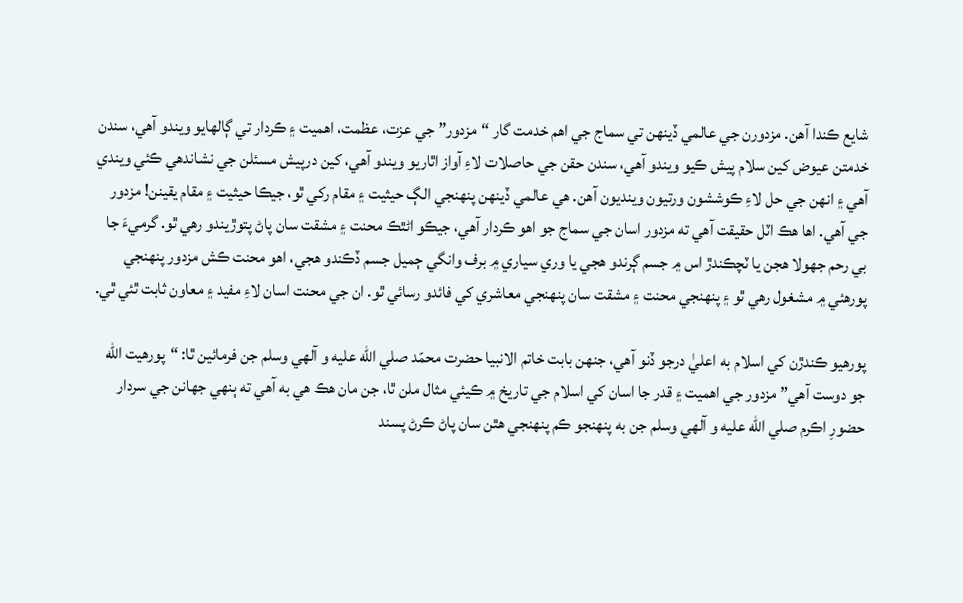شايع ڪندا آهن. مزدورن جي عالمي ڏينهن تي سماج جي اهم خدمت گار “مزدور” جي عزت، عظمت، اهميت ۽ ڪردار تي ڳالهايو ويندو آهي، سندن خدمتن عيوض کين سلام پيش ڪيو ويندو آهي، سندن حقن جي حاصلات لاءِ آواز اٿاريو ويندو آهي، کين درپيش مسئلن جي نشاندهي ڪئي ويندي آهي ۽ انهن جي حل لاءِ ڪوششون ورتيون وينديون آهن. هي عالمي ڏينهن پنهنجي الڳ حيثيت ۽ مقام رکي ٿو، جيڪا حيثيت ۽ مقام يقينن! مزدور جي آهي. اها هڪ اٽل حقيقت آهي ته مزدور اسان جي سماج جو اهو ڪردار آهي، جيڪو اڻٿڪ محنت ۽ مشقت سان پاڻ پتوڙيندو رهي ٿو. گرميءَ جا بي رحم جهولا هجن يا ٽچڪندڙ اس ۾ جسم ڳرندو هجي يا وري سياري ۾ برف وانگي ڄميل جسم ڏڪندو هجي، اهو محنت ڪش مزدور پنهنجي پورهئي ۾ مشغول رهي ٿو ۽ پنهنجي محنت ۽ مشقت سان پنهنجي معاشري کي فائدو رسائي ٿو. ان جي محنت اسان لاءِ مفيد ۽ معاون ثابت ٿئي ٿي.

پورهيو ڪندڙن کي اسلام به اعليٰ درجو ڏنو آهي، جنهن بابت خاتم الانبيا حضرت محمّد صلي الله عليه و آلهي وسلم جن فرمائين ٿا: “پورهيت الله جو دوست آهي” مزدور جي اهميت ۽ قدر جا اسان کي اسلام جي تاريخ ۾ ڪيئي مثال ملن ٿا، جن مان هڪ هي به آهي ته ٻنهي جهانن جي سردار حضورِ اڪرم صلي الله عليه و آلهي وسلم جن به پنهنجو ڪم پنهنجي هٿن سان پاڻ ڪرڻ پسند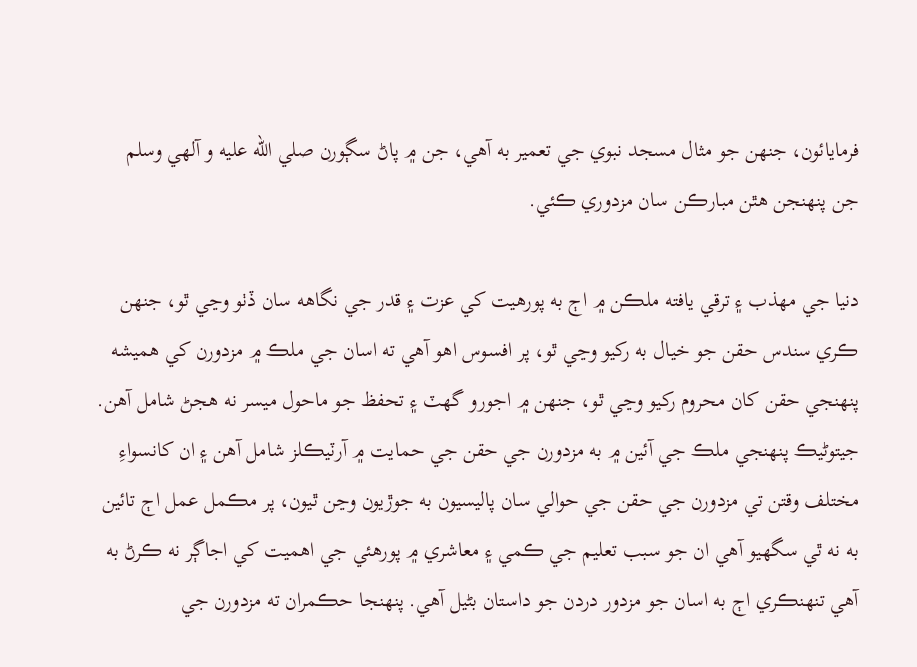فرمايائون، جنهن جو مثال مسجد نبوي جي تعمير به آهي، جن ۾ پاڻ سڳورن صلي الله عليه و آلهي وسلم جن پنهنجن هٿن مبارڪن سان مزدوري ڪئي.

دنيا جي مهذب ۽ ترقي يافته ملڪن ۾ اڄ به پورهيت کي عزت ۽ قدر جي نگاهه سان ڏٺو وڃي ٿو، جنهن ڪري سندس حقن جو خيال به رکيو وڃي ٿو، پر افسوس اهو آهي ته اسان جي ملڪ ۾ مزدورن کي هميشه پنهنجي حقن کان محروم رکيو وڃي ٿو، جنهن ۾ اجورو گهٽ ۽ تحفظ جو ماحول ميسر نه هجڻ شامل آهن. جيتوڻيڪ پنهنجي ملڪ جي آئين ۾ به مزدورن جي حقن جي حمايت ۾ آرٽيڪلز شامل آهن ۽ ان کانسواءِ مختلف وقتن تي مزدورن جي حقن جي حوالي سان پاليسيون به جوڙيون وڃن ٿيون، پر مڪمل عمل اڄ تائين به نه ٿي سگهيو آهي ان جو سبب تعليم جي ڪمي ۽ معاشري ۾ پورهئي جي اهميت کي اجاڳر نه ڪرڻ به آهي تنهنڪري اڄ به اسان جو مزدور دردن جو داستان بڻيل آهي. پنهنجا حڪمران ته مزدورن جي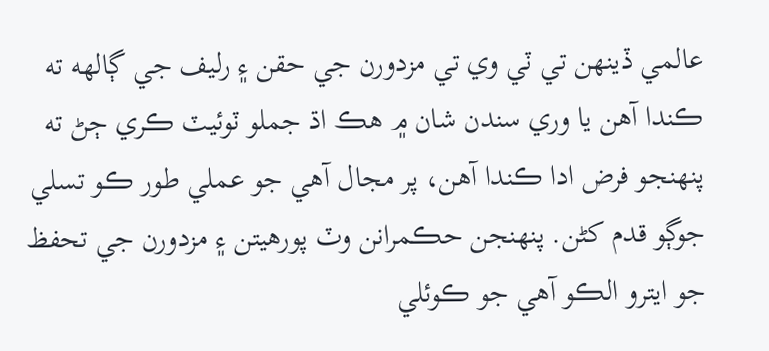عالمي ڏينهن تي ٽي وي تي مزدورن جي حقن ۽ رليف جي ڳالهه ته ڪندا آهن يا وري سندن شان ۾ هڪ اڌ جملو ٽوئيٽ ڪري ڄڻ ته پنهنجو فرض ادا ڪندا آهن، پر مجال آهي جو عملي طور ڪو تسلي جوڳو قدم کڻن. پنهنجن حڪمرانن وٽ پورهيتن ۽ مزدورن جي تحفظ جو ايترو الڪو آهي جو ڪوئلي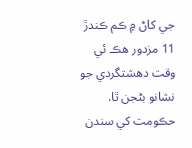جي کاڻ ۾ ڪم ڪندڙ 11 مزدور هڪ ئي وقت دهشتگردي جو نشانو بڻجن ٿا. حڪومت کي سندن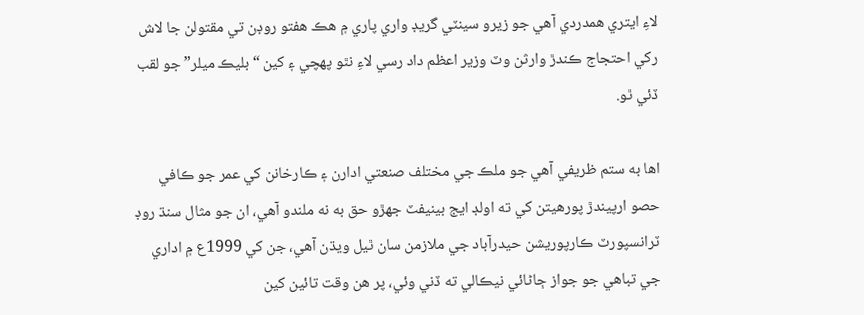لاءِ ايتري همدردي آهي جو زيرو سينٽي گريڊ واري پاري ۾ هڪ هفتو روڊن تي مقتولن جا لاش رکي احتجاج ڪندڙ وارثن وٽ وزير اعظم داد رسي لاءِ نٿو پهچي ۽ کين “بليڪ ميلر” جو لقب ڏئي ٿو.

اها به ستم ظريفي آهي جو ملڪ جي مختلف صنعتي ادارن ۽ ڪارخانن کي عمر جو ڪافي حصو ارپيندڙ پورهيتن کي ته اولڊ ايج بينيفٽ جهڙو حق به نه ملندو آهي، ان جو مثال سنڌ روڊ ٽرانسپورٽ ڪارپوريشن حيدرآباد جي ملازمن سان ٿيل ويڌن آهي، جن کي 1999ع ۾ اداري جي تباهي جو جواز ڄاڻائي نيڪالي ته ڏني وئي، پر هن وقت تائين کين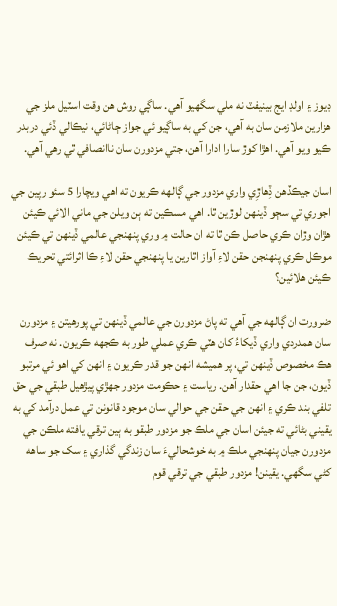ڊيوز ۽ اولڊ ايج بينيفٽ نه ملي سگهيو آهي. ساڳي روش هن وقت اسٽيل ملز جي هزارين ملازمن سان به آهي، جن کي به ساڳيو ئي جواز ڄاڻائي، نيڪالي ڏئي دربدر ڪيو ويو آهي. اهڙا کوڙ سارا ادارا آهن، جتي مزدورن سان ناانصافي ٿي رهي آهي.

اسان جيڪڏهن ڏِهاڙِي واري مزدور جي ڳالهه ڪريون ته اهي ويچارا 5 سئو رپين جي اجوري تي سڄو ڏينهن لوڙين ٿا. اهي مسڪين ته ٻن ويلن جي ماني الائي ڪيئن هڙان وڙان ڪري حاصل ڪن ٿا ته ان حالت ۾ وري پنهنجي عالمي ڏينهن تي ڪيئن موڪل ڪري پنهنجن حقن لاءِ آواز اٿارين يا پنهنجي حقن لاءِ ڪا اثرائتي تحريڪ ڪيئن هلائين؟

ضرورت ان ڳالهه جي آهي ته پاڻ مزدورن جي عالمي ڏينهن تي پورهيتن ۽ مزدورن سان همدردي واري ڏيکاءُ کان هٽي ڪري عملي طور به ڪجهه ڪريون. نه صرف هڪ مخصوص ڏينهن تي، پر هميشه انهن جو قدر ڪريون ۽ انهن کي اهو ئي مرتبو ڏيون، جن جا اهي حقدار آهن. رياست ۽ حڪومت مزدور جهڙي پيڙهيل طبقي جي حق تلفي بند ڪري ۽ انهن جي حقن جي حوالي سان موجود قانونن تي عمل درآمد کي به يقيني بڻائي ته جيئن اسان جي ملڪ جو مزدور طبقو به ٻين ترقي يافته ملڪن جي مزدورن جيان پنهنجي ملڪ ۾ به خوشحاليءَ سان زندگي گذاري ۽ سک جو ساهه کڻي سگهي. يقينن! مزدور طبقي جي ترقي قوم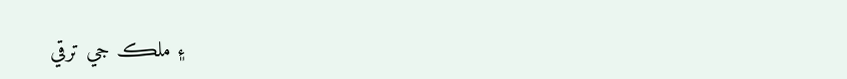۽ ملڪ جي ترقي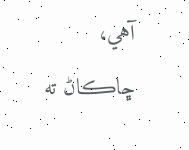آهي، ڇاڪاڻ ته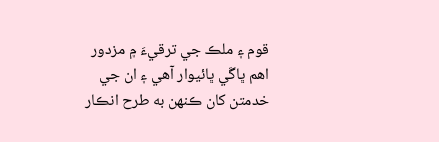قوم ۽ ملڪ جي ترقيءَ ۾ مزدور اهم ڀاڱي ڀائيوار آهي ۽ ان جي خدمتن کان ڪنهن به طرح انڪار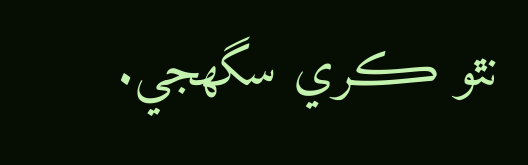نٿو ڪري سگهجي.